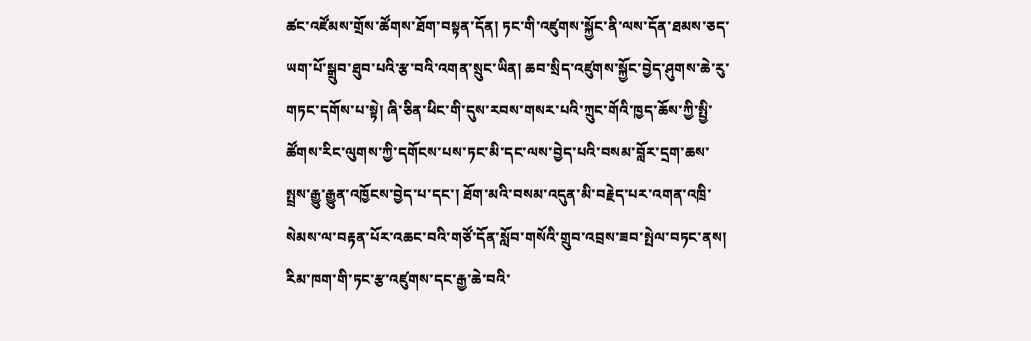ཚང་འཛོམས་གྲོས་ཚོགས་ཐོག་བསྟན་དོན། ཏང་གི་འཛུགས་སྐྱོང་ནི་ལས་དོན་ཐམས་ཅད་ཡག་པོ་སྒྲུབ་ཐུབ་པའི་རྩ་བའི་འགན་སྲུང་ཡིན། ཆབ་སྲིད་འཛུགས་སྐྱོང་བྱེད་ཤུགས་ཆེ་རུ་གཏང་དགོས་པ་སྟེ། ཞི་ཅིན་ཕིང་གི་དུས་རབས་གསར་པའི་ཀྲུང་གོའི་ཁྱད་ཆོས་ཀྱི་སྤྱི་ཚོགས་རིང་ལུགས་ཀྱི་དགོངས་པས་ཏང་མི་དང་ལས་བྱེད་པའི་བསམ་བློར་དྲག་ཆས་སྤྲས་རྒྱུ་རྒྱུན་འཁྱོངས་བྱེད་པ་དང་། ཐོག་མའི་བསམ་འདུན་མི་བརྗེད་པར་འགན་འཁྲི་སེམས་ལ་བརྟན་པོར་འཆང་བའི་གཙོ་དོན་སློབ་གསོའི་གྲུབ་འབྲས་ཟབ་སྤེལ་བཏང་ནས། རིམ་ཁག་གི་ཏང་རྩ་འཛུགས་དང་རྒྱ་ཆེ་བའི་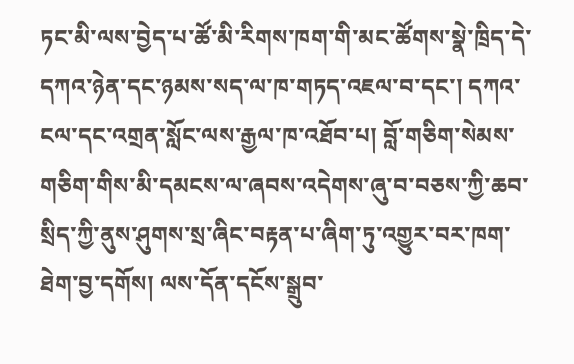ཏང་མི་ལས་བྱེད་པ་ཚོ་མི་རིགས་ཁག་གི་མང་ཚོགས་སྣེ་ཁྲིད་དེ་དཀའ་ཉེན་དང་ཉམས་སད་ལ་ཁ་གཏད་འཇལ་བ་དང་། དཀའ་ངལ་དང་འགྲན་སློང་ལས་རྒྱལ་ཁ་འཐོབ་པ། བློ་གཅིག་སེམས་གཅིག་གིས་མི་དམངས་ལ་ཞབས་འདེགས་ཞུ་བ་བཅས་ཀྱི་ཆབ་སྲིད་ཀྱི་ནུས་ཤུགས་སྲ་ཞིང་བརྟན་པ་ཞིག་ཏུ་འགྱུར་བར་ཁག་ཐེག་བྱ་དགོས། ལས་དོན་དངོས་སྒྲུབ་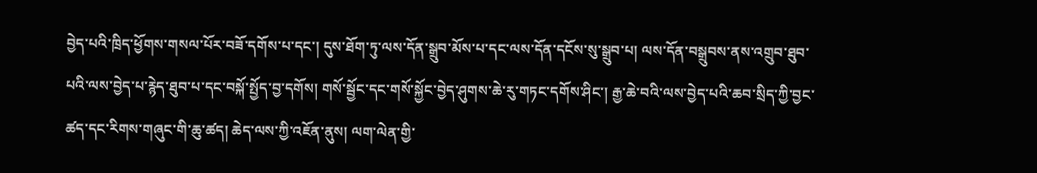བྱེད་པའི་ཁྲིད་ཕྱོགས་གསལ་པོར་བཟོ་དགོས་པ་དང་། དུས་ཐོག་ཏུ་ལས་དོན་སྒྲུབ་མོས་པ་དང་ལས་དོན་དངོས་སུ་སྒྲུབ་པ། ལས་དོན་བསྒྲུབས་ནས་འགྲུབ་ཐུབ་པའི་ལས་བྱེད་པ་རྙེད་ཐུབ་པ་དང་བསྐོ་སྤྱོད་བྱ་དགོས། གསོ་སྦྱོང་དང་གསོ་སྐྱོང་བྱེད་ཤུགས་ཆེ་རུ་གཏང་དགོས་ཤིང་། རྒྱ་ཆེ་བའི་ལས་བྱེད་པའི་ཆབ་སྲིད་ཀྱི་བྱང་ཚད་དང་རིགས་གཞུང་གི་ཆུ་ཚད། ཆེད་ལས་ཀྱི་འཇོན་ནུས། ལག་ལེན་གྱི་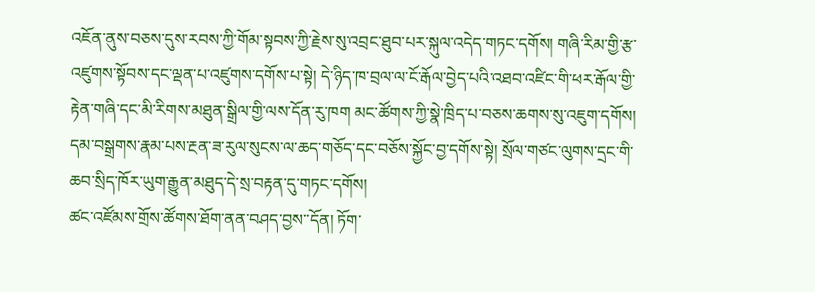འཇོན་ནུས་བཅས་དུས་རབས་ཀྱི་གོམ་སྟབས་ཀྱི་རྗེས་སུ་འབྲང་ཐུབ་པར་སྐུལ་འདེད་གཏང་དགོས། གཞི་རིམ་གྱི་རྩ་འཛུགས་སྟོབས་དང་ལྡན་པ་འཛུགས་དགོས་པ་སྟེ། དེ་ཉིད་ཁ་བྲལ་ལ་ངོ་རྒོལ་བྱེད་པའི་འཐབ་འཛིང་གི་ཕར་རྒོལ་གྱི་རྟེན་གཞི་དང་མི་རིགས་མཐུན་སྒྲིལ་གྱི་ལས་དོན་རུ་ཁག མང་ཚོགས་ཀྱི་སྣེ་ཁྲིད་པ་བཅས་ཆགས་སུ་འཇུག་དགོས། དམ་བསྒྲགས་རྣམ་པས་རྔན་ཟ་རུལ་སུངས་ལ་ཆད་གཅོད་དང་བཅོས་སྐྱོང་བྱ་དགོས་སྟེ། སྲོལ་གཙང་ལུགས་དྲང་གི་ཆབ་སྲིད་ཁོར་ཡུག་རྒྱུན་མཐུད་དེ་སྲ་བརྟན་དུ་གཏང་དགོས།
ཚང་འཛོམས་གྲོས་ཚོགས་ཐོག་ནན་བཤད་བྱས་་དོན། ཏོག་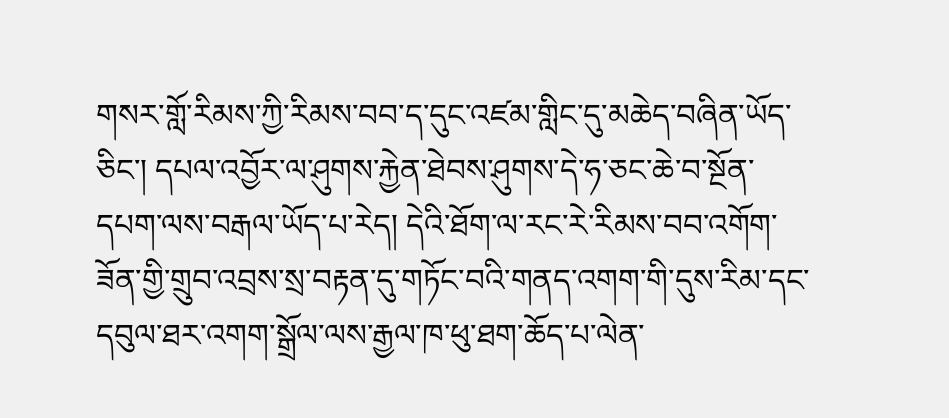གསར་གློ་རིམས་ཀྱི་རིམས་བབ་ད་དུང་འཛམ་གླིང་དུ་མཆེད་བཞིན་ཡོད་ཅིང་། དཔལ་འབྱོར་ལ་ཤུགས་རྐྱེན་ཐེབས་ཤུགས་དེ་ཧ་ཅང་ཆེ་བ་སྔོན་དཔག་ལས་བརྒལ་ཡོད་པ་རེད། དེའི་ཐོག་ལ་རང་རེ་རིམས་བབ་འགོག་ཟོན་གྱི་གྲུབ་འབྲས་སྲ་བརྟན་དུ་གཏོང་བའི་གནད་འགག་གི་དུས་རིམ་དང་དབུལ་ཐར་འགག་སྒྲོལ་ལས་རྒྱལ་ཁ་ཕུ་ཐག་ཆོད་པ་ལེན་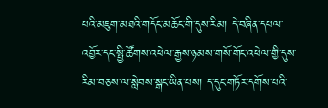པའི་མཇུག་མཐའི་གདོང་མཆོང་གི་དུས་རིམ། དེ་བཞིན་དཔལ་འབྱོར་དང་སྤྱི་ཚོགས་འཕེལ་རྒྱས་ཉམས་གསོ་གོང་འཕེལ་གྱི་དུས་རིམ་བཅས་ལ་སླེབས་སྒང་ཡིན་པས། ད་དུང་གཏོར་དགོས་པའི་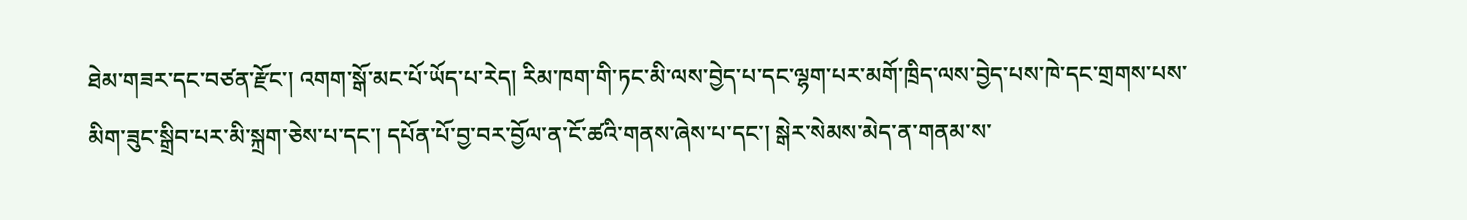ཐེམ་གཟར་དང་བཙན་རྫོང་། འགག་སྒོ་མང་པོ་ཡོད་པ་རེད། རིམ་ཁག་གི་ཏང་མི་ལས་བྱེད་པ་དང་ལྷག་པར་མགོ་ཁྲིད་ལས་བྱེད་པས་ཁེ་དང་གྲགས་པས་མིག་ཟུང་སྒྲིབ་པར་མི་སྐྲག་ཅེས་པ་དང་། དཔོན་པོ་བྱ་བར་བྱོལ་ན་ངོ་ཚའི་གནས་ཞེས་པ་དང་། སྒེར་སེམས་མེད་ན་གནམ་ས་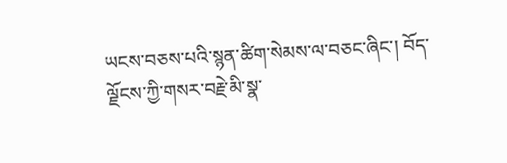ཡངས་བཅས་པའི་སྙན་ཚིག་སེམས་ལ་བཅང་ཞིང་། བོད་ལྗོངས་ཀྱི་གསར་བརྗེ་མི་སྣ་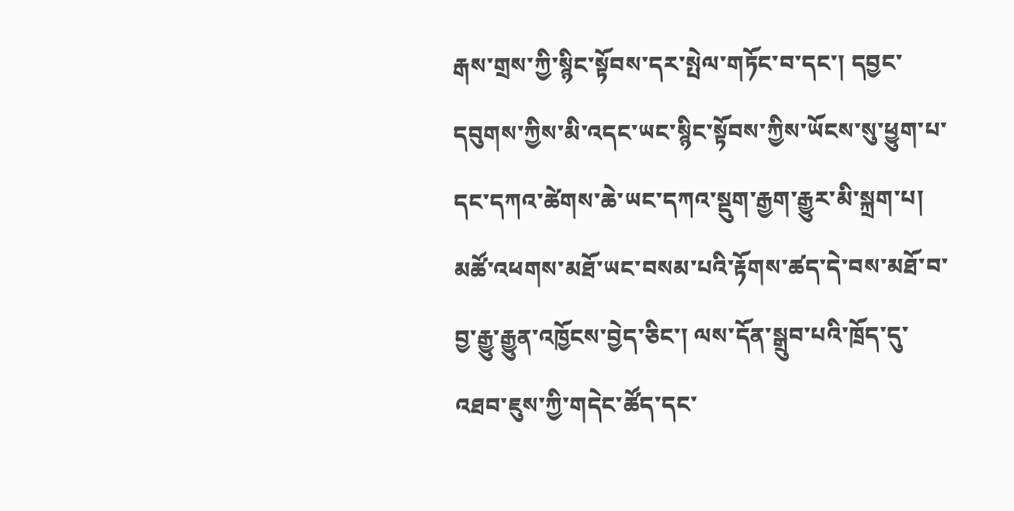རྒས་གྲས་ཀྱི་སྙིང་སྟོབས་དར་སྤེལ་གཏོང་བ་དང་། དབྱང་དབུགས་ཀྱིས་མི་འདང་ཡང་སྙིང་སྟོབས་ཀྱིས་ཡོངས་སུ་ཕྱུག་པ་དང་དཀའ་ཚེགས་ཆེ་ཡང་དཀའ་སྡུག་རྒྱག་རྒྱུར་མི་སྐྲག་པ། མཚོ་འཕགས་མཐོ་ཡང་བསམ་པའི་རྟོགས་ཚད་དེ་བས་མཐོ་བ་བྱ་རྒྱུ་རྒྱུན་འཁྱོངས་བྱེད་ཅིང་། ལས་དོན་སྒྲུབ་པའི་ཁྲོད་དུ་འཐབ་ཇུས་ཀྱི་གདེང་ཚོད་དང་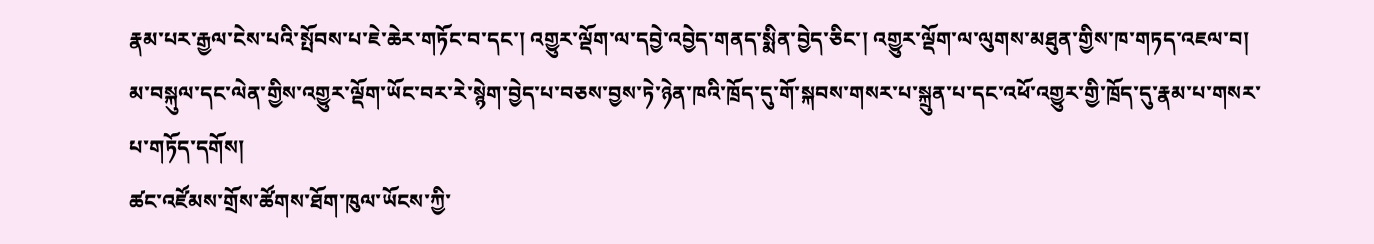རྣམ་པར་རྒྱལ་ངེས་པའི་སྤོབས་པ་ཇེ་ཆེར་གཏོང་བ་དང་། འགྱུར་ལྡོག་ལ་དབྱེ་འབྱེད་གནད་སྨིན་བྱེད་ཅིང་། འགྱུར་ལྡོག་ལ་ལུགས་མཐུན་གྱིས་ཁ་གཏད་འཇལ་བ། མ་བསྐུལ་དང་ལེན་གྱིས་འགྱུར་ལྡོག་ཡོང་བར་རེ་སྙེག་བྱེད་པ་བཅས་བྱས་ཏེ་ཉེན་ཁའི་ཁྲོད་དུ་གོ་སྐབས་གསར་པ་སྐྲུན་པ་དང་འཕོ་འགྱུར་གྱི་ཁྲོད་དུ་རྣམ་པ་གསར་པ་གཏོད་དགོས།
ཚང་འཛོམས་གྲོས་ཚོགས་ཐོག་ཁུལ་ཡོངས་ཀྱི་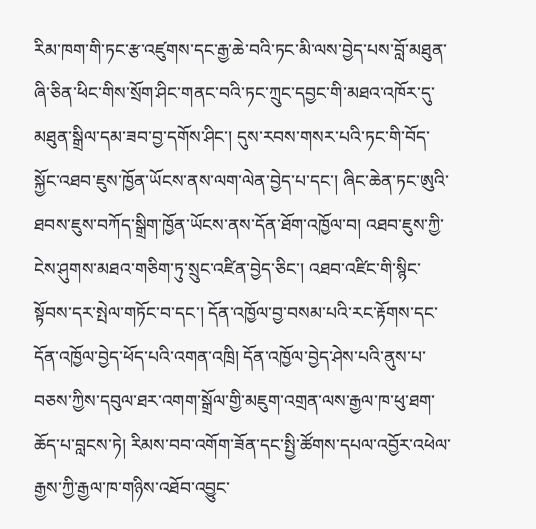རིམ་ཁག་གི་ཏང་རྩ་འཛུགས་དང་རྒྱ་ཆེ་བའི་ཏང་མི་ལས་བྱེད་པས་བློ་མཐུན་ཞི་ཅིན་ཕིང་གིས་སྲོག་ཤིང་གནང་བའི་ཏང་ཀྲུང་དབྱང་གི་མཐའ་འཁོར་དུ་མཐུན་སྒྲིལ་དམ་ཟབ་བྱ་དགོས་ཤིང་། དུས་རབས་གསར་པའི་ཏང་གི་བོད་སྐྱོང་འཐབ་ཇུས་ཁྱོན་ཡོངས་ནས་ལག་ལེན་བྱེད་པ་དང་། ཞིང་ཆེན་ཏང་ཨུའི་ཐབས་ཇུས་བཀོད་སྒྲིག་ཁྱོན་ཡོངས་ནས་དོན་ཐོག་འཁྱོལ་བ། འཐབ་ཇུས་ཀྱི་ངེས་ཤུགས་མཐའ་གཅིག་ཏུ་སྲུང་འཛིན་བྱེད་ཅིང་། འཐབ་འཛིང་གི་སྙིང་སྟོབས་དར་སྤེལ་གཏོང་བ་དང་། དོན་འཁྱོལ་བྱ་བསམ་པའི་རང་རྟོགས་དང་དོན་འཁྱོལ་བྱེད་ཕོད་པའི་འགན་འཁྲི། དོན་འཁྱོལ་བྱེད་ཤེས་པའི་ནུས་པ་བཅས་ཀྱིས་དབུལ་ཐར་འགག་སྒྲོལ་གྱི་མཇུག་འགྲན་ལས་རྒྱལ་ཁ་ཕུ་ཐག་ཆོད་པ་བླངས་ཏེ། རིམས་བབ་འགོག་ཟོན་དང་སྤྱི་ཚོགས་དཔལ་འབྱོར་འཕེལ་རྒྱས་ཀྱི་རྒྱལ་ཁ་གཉིས་འཐོབ་འབྱུང་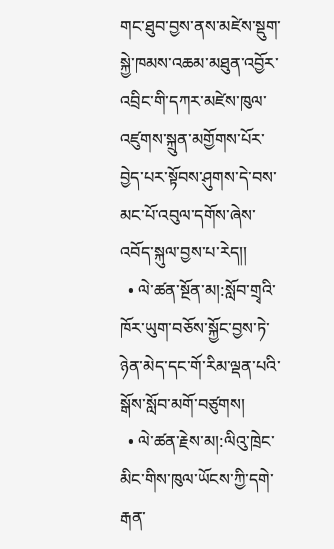གང་ཐུབ་བྱས་ནས་མཛེས་སྡུག་སྐྱེ་ཁམས་འཆམ་མཐུན་འབྱོར་འབྲིང་གི་དཀར་མཛེས་ཁུལ་འཛུགས་སྐྲུན་མགྱོགས་པོར་བྱེད་པར་སྟོབས་ཤུགས་དེ་བས་མང་པོ་འབུལ་དགོས་ཞེས་འབོད་སྐུལ་བྱས་པ་རེད།།
  • ལེ་ཚན་སྔོན་མ།:སློབ་གྲྭའི་ཁོར་ཡུག་བཅོས་སྐྱོང་བྱས་ཏེ་ཉེན་མེད་དང་གོ་རིམ་ལྡན་པའི་སྒོས་སློབ་མགོ་བཙུགས།
  • ལེ་ཚན་རྗེས་མ།:ལིའུ་ཁྲེང་མིང་གིས་ཁུལ་ཡོངས་ཀྱི་དགེ་རྒན་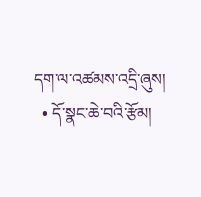དག་ལ་འཚམས་འདྲི་ཞུས།
  • དོ་སྣང་ཆེ་བའི་རྩོམ།